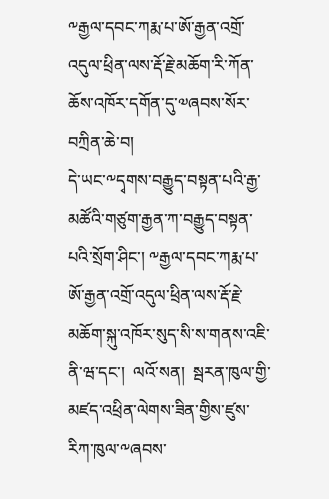༸རྒྱལ་དབང་ཀརྨ་པ་ཨོ་རྒྱན་འགྲོ་འདུལ་ཕྲིན་ལས་རྡོ་རྗེ་མཆོག་རི་ཀོན་ཆོས་འཁོར་དགོན་དུ་༧ཞབས་སོར་བཀྲིན་ཆེ་བ།
དེ་ཡང་༸དྭགས་བརྒྱུད་བསྟན་པའི་རྒྱ་མཚོའི་གཙུག་རྒྱན་ཀ་བརྒྱུད་བསྟན་པའི་སྲོག་ཤིང་། ༸རྒྱལ་དབང་ཀརྨ་པ་ཨོ་རྒྱན་འགྲོ་འདུལ་ཕྲིན་ལས་རྡོ་རྗེ་མཆོག་སྐུ་འཁོར་སུད་སི་ས་གནས་འཇི་ནི་ཝ་དང་།  ལའོ་སན།  སྦརན་ཁུལ་གྱི་མཛད་འཕྲིན་ལེགས་ཟིན་གྱིས་ཛུས་རིཀ་ཁུལ་༸ཞབས་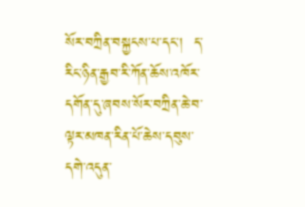སོར་བཀྲིན་བསྐྱངས་པ་དང་།  ད་རིང་ཉིན་རྒྱབ་རི་ཀོན་ཆོས་འཁོར་དགོན་དུ་ཞབས་སོར་བཀྲིན་ཆེ་བ་ལྟར་མཁན་རིན་པོ་ཆེས་དབུས་དགེ་འདུན་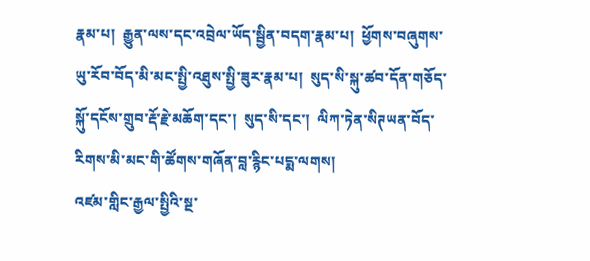རྣམ་པ།  རྒྱུན་ལས་དང་འབྲེལ་ཡོད་སྦྱིན་བདག་རྣམ་པ།  ཕྱོགས་བཞུགས་ཡུ་རོབ་བོད་མི་མང་སྤྱི་འཐུས་སྤྱི་ཟུར་རྣམ་པ།  སུད་སི་སྐུ་ཚབ་དོན་གཅོད་སྐོུ་དངོས་གྲུབ་རྡོ་རྗེ་མཆོག་དང་།  སུད་སི་དང་།  ལིཀ་ཏེན་སིཊཡན་བོད་རིགས་མི་མང་གི་ཚོགས་གཞོན་བླ་རྙིང་པདྨ་ལགས།
འཛམ་གླིང་རྒྱལ་སྤྱིའི་སྔ་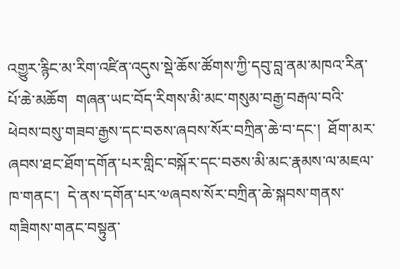འགྱུར་རྙིང་མ་རིག་འཛིན་འདུས་སྡེ་ཆོས་ཚོགས་ཀྱི་དབུ་བླ་ནམ་མཁའ་རིན་པོ་ཆེ་མཆོག  གཞན་ཡང་བོད་རིགས་མི་མང་གསུམ་བརྒྱ་བརྒལ་བའི་ཕེབས་བསུ་གཟབ་རྒྱས་དང་བཅས་ཞབས་སོར་བཀྲིན་ཆེ་བ་དང་།  ཐོག་མར་ཞབས་ཐང་ཐོག་དགོན་པར་གླིང་བསྐོར་དང་བཅས་མི་མང་རྣམས་ལ་མཇལ་ཁ་གནང་།  དེ་ནས་དགོན་པར་༧ཞབས་སོར་བཀྲིན་ཆེ་སྐབས་གནས་གཟིགས་གནང་བསྟུན་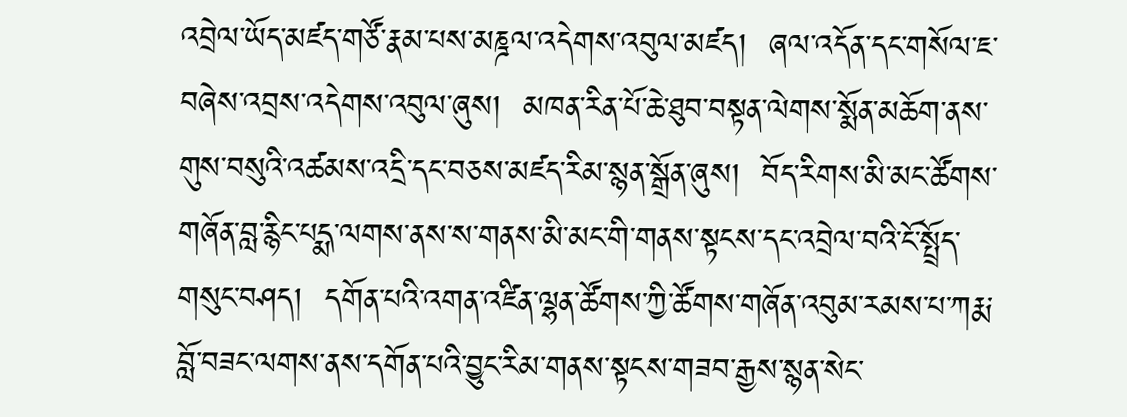འབྲེལ་ཡོད་མཛད་གཙོ་རྣམ་པས་མཎྜལ་འདེགས་འབུལ་མཛད།  ཞལ་འདོན་དང་གསོལ་ཇ་བཞེས་འབྲས་འདེགས་འབུལ་ཞུས།  མཁན་རིན་པོ་ཆེ་ཐུབ་བསྟན་ལེགས་སྨོན་མཆོག་ནས་གུས་བསུའི་འཚམས་འདྲི་དང་བཅས་མཛད་རིམ་སྙན་སྒྲོན་ཞུས།  བོད་རིགས་མི་མང་ཚོགས་གཞོན་བླ་རྙིང་པདྨ་ལགས་ནས་ས་གནས་མི་མང་གི་གནས་སྟངས་དང་འབྲེལ་བའི་ངོ་སྤྲོད་གསུང་བཤད།  དགོན་པའི་འགན་འཛིན་ལྷན་ཚོགས་ཀྱི་ཚོགས་གཞོན་འབུམ་རམས་པ་ཀརྨ་བློ་བཟང་ལགས་ནས་དགོན་པའི་བྱུང་རིམ་གནས་སྟངས་གཟབ་རྒྱས་སྙན་སེང་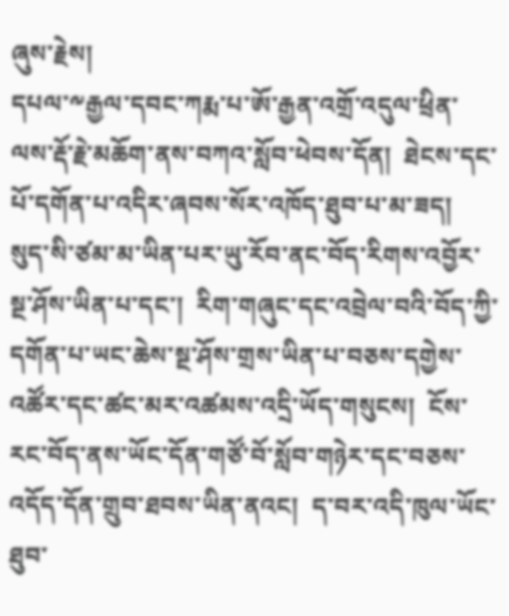ཞུས་རྗེས།
དཔལ་༸རྒྱལ་དབང་ཀརྨ་པ་ཨོ་རྒྱན་འགྲོ་འདུལ་ཕྲིན་ལས་རྡོ་རྗེ་མཆོག་ནས་བཀའ་སློབ་ཕེབས་དོན།  ཐེངས་དང་པོ་དགོན་པ་འདིར་ཞབས་སོར་འཁོད་ཐུབ་པ་མ་ཟད།  སུད་སི་ཙམ་མ་ཡིན་པར་ཡུ་རོབ་ནང་བོད་རིགས་འབྱོར་སྔ་ཤོས་ཡིན་པ་དང་།  རིག་གཞུང་དང་འབྲེལ་བའི་བོད་ཀྱི་དགོན་པ་ཡང་ཆེས་སྔ་ཤོས་གྲས་ཡིན་པ་བཅས་དགྱེས་འཚོར་དང་ཚང་མར་འཚམས་འདྲི་ཡོད་གསུངས།  ངོས་རང་བོད་ནས་ཡོང་དོན་གཙོ་བོ་སློབ་གཉེར་དང་བཅས་འདོད་དོན་གྲུབ་ཐབས་ཡིན་ནའང།  ད་བར་འདི་ཁུལ་ཡོང་ཐུབ་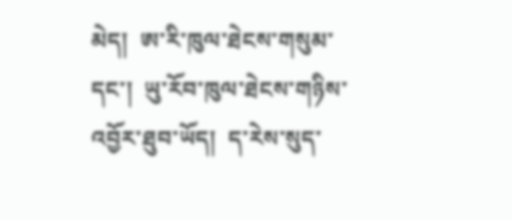མེད།  ཨ་རི་ཁུལ་ཐེངས་གསུམ་དང་།  ཡུ་རོབ་ཁུལ་ཐེངས་གཉིས་འབྱོར་ཐུབ་ཡོད།  ད་རེས་སུད་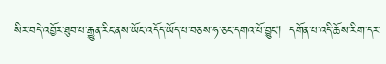སིར་བདེ་འབྱོར་ཐུབ་པ་རྒྱུན་རིང་ནས་ཡོང་འདོད་ཡོད་པ་བཅས་ཧ་ཅང་དགའ་པོ་བྱུང།  དགོན་པ་འདི་ཆོས་རིག་དར་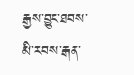རྒྱས་བྱུང་ཐབས་མི་རབས་རྒན་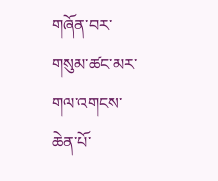གཞོན་བར་གསུམ་ཚང་མར་གལ་འགངས་ཆེན་པོ་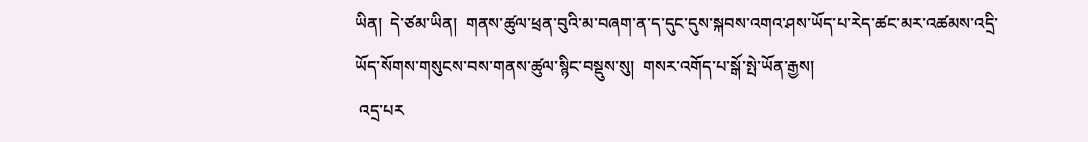ཡིན།  དེ་ཙམ་ཡིན།  གནས་ཚུལ་ཕྲན་བུའི་མ་བཞག་ན་ད་དུང་དུས་སྐབས་འགའ་ཤས་ཡོད་པ་རེད་ཚང་མར་འཚམས་འདྲི་ཡོད་སོགས་གསུངས་བས་གནས་ཚུལ་སྙིང་བསྡུས་སུ།  གསར་འགོད་པ་སྒོ་སྤེ་ཡོན་རྒྱས།
 འདྲ་པར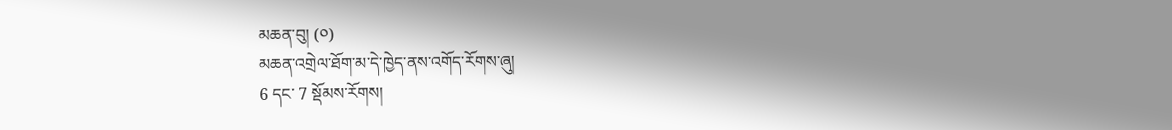མཆན་བུ། (༠)
མཆན་འགྲེལ་ཐོག་མ་དེ་ཁྱེད་ནས་འགོད་རོགས་ཞུ།
6 དང་ 7 སྡོམས་རོགས།